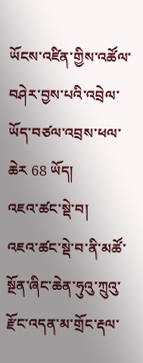ཡོངས་འཛིན་གྱིས་འཚོལ་བཤེར་བྱས་པའི་འབྲེལ་ཡོད་བཙལ་འབྲས་ཕལ་ཆེར 68 ཡོད།
འཇའ་ཚང་སྡེ་བ།
འཇའ་ཚང་སྡེ་བ་ནི་མཚོ་སྔོན་ཞིང་ཆེན་ཧུའུ་ཀྲུའུ་རྫོང་འདན་མ་གྲོང་རྡལ་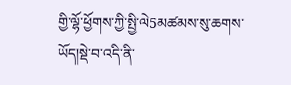གྱི་ལྷོ་ཕྱོགས་ཀྱི་སྤྱི་ལེ5མཚམས་སུ་ཆགས་ཡོད།སྡེ་བ་འདི་ནི་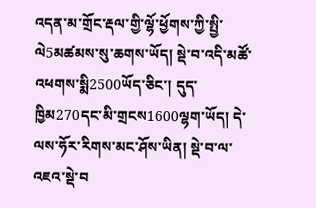འདན་མ་གྲོང་རྡལ་གྱི་ལྷོ་ཕྱོགས་ཀྱི་སྤྱི་ལེ5མཚམས་སུ་ཆགས་ཡོད། སྡེ་བ་འདི་མཚོ་འཕགས་སྨི2500ཡོད་ཅིང་། དུད་ཁྱིམ270དང་མི་གྲངས1600ལྷག་ཡོད། དེ་ལས་ཧོར་རིགས་མང་ཤོས་ཡིན། སྡེ་བ་ལ་འཇའ་སྡེ་བ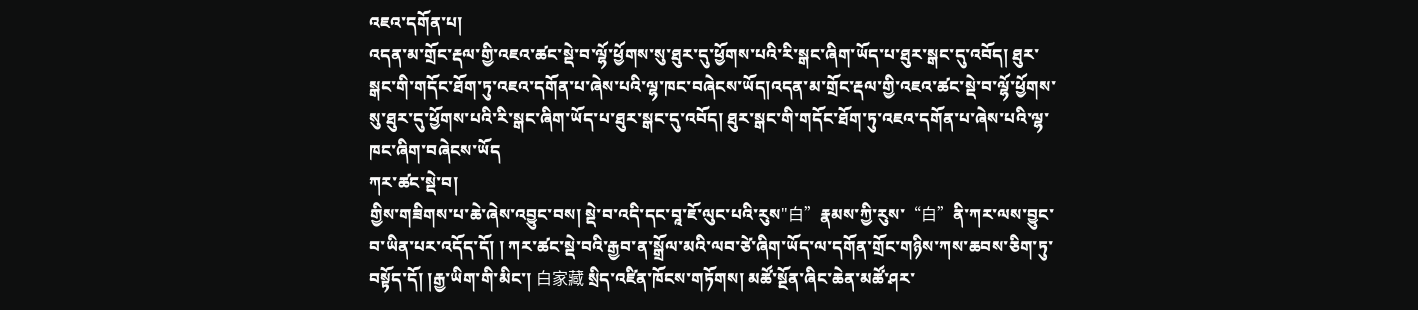འཇའ་དགོན་པ།
འདན་མ་གྲོང་རྡལ་གྱི་འཇའ་ཚང་སྡེ་བ་ལྷོ་ཕྱོགས་སུ་ཐུར་དུ་ཕྱོགས་པའི་རི་སྒང་ཞིག་ཡོད་པ་ཐུར་སྒང་དུ་འབོད། ཐུར་སྒང་གི་གདོང་ཐོག་ཏུ་འཇའ་དགོན་པ་ཞེས་པའི་ལྷ་ཁང་བཞེངས་ཡོད།འདན་མ་གྲོང་རྡལ་གྱི་འཇའ་ཚང་སྡེ་བ་ལྷོ་ཕྱོགས་སུ་ཐུར་དུ་ཕྱོགས་པའི་རི་སྒང་ཞིག་ཡོད་པ་ཐུར་སྒང་དུ་འབོད། ཐུར་སྒང་གི་གདོང་ཐོག་ཏུ་འཇའ་དགོན་པ་ཞེས་པའི་ལྷ་ཁང་ཞིག་བཞེངས་ཡོད
ཀར་ཚང་སྡེ་བ།
གྱིས་གཟིགས་པ་ཆེ་ཞེས་འབྱུང་བས། སྡེ་བ་འདི་དང་བཱ་ཇོ་ལུང་པའི་རུས"白”རྣམས་ཀྱི་རུས་“白”ནི་ཀར་ལས་བྱུང་བ་ཡིན་པར་འདོད་དོ། ། ཀར་ཚང་སྡེ་བའི་རྒྱབ་ན་སྒྲོལ་མའི་ལབ་ཙེ་ཞིག་ཡོད་ལ་དགོན་གྲོང་གཉིས་ཀས་ཆབས་ཅིག་ཏུ་བསྟོད་དོ། །རྒྱ་ཡིག་གི་མིང་། 白家藏 སྲིད་འཛིན་ཁོངས་གཏོགས། མཚོ་སྔོན་ཞིང་ཆེན་མཚོ་ཤར་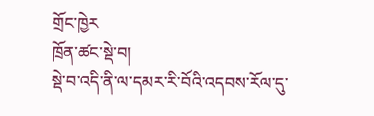གྲོང་ཁྱེར
ཁྲོན་ཚང་སྡེ་བ།
སྡེ་བ་འདི་ནི་ལ་དམར་རི་བོའི་འདབས་རོལ་དུ་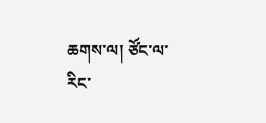ཆགས་ལ། ཙོང་ལ་རིང་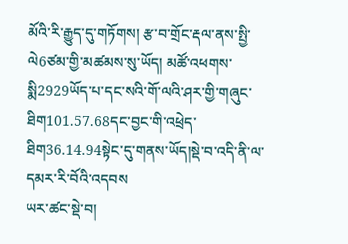མོའི་རི་རྒྱུད་དུ་གཏོགས། རྩ་བ་གྲོང་རྡལ་ནས་སྤྱི་ལེ6ཙམ་གྱི་མཚམས་སུ་ཡོད། མཚོ་འཕགས་སྨི2929ཡོད་པ་དང་སའི་གོ་ལའི་ཤར་གྱི་གཞུང་ཐིག101.57.68དང་བྱང་གི་འཕྲེད་ཐིག36.14.94སྟེང་དུ་གནས་ཡོད།སྡེ་བ་འདི་ནི་ལ་དམར་རི་བོའི་འདབས
ཡར་ཚང་སྡེ་བ།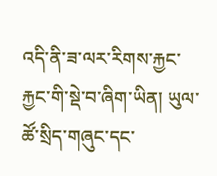འདི་ནི་ཟ་ལར་རིགས་རྐྱང་རྐྱང་གི་སྡེ་བ་ཞིག་ཡིན། ཡུལ་ཚོ་སྲིད་གཞུང་དང་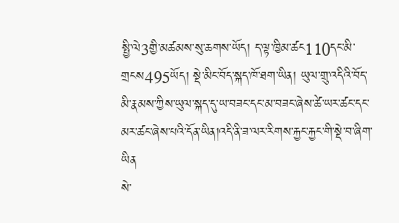སྤྱི་ལེ3གྱི་མཚམས་སུ་ཆགས་ཡོད། ད་ལྟ་ཁྱིམ་ཚང110དང་མི་གྲངས495ཡོད། སྡེ་མིང་བོད་སྐད་ཁོ་ཐག་ཡིན། ཡུལ་གྲུ་འདིའི་བོད་མི་རྣམས་ཀྱིས་ཡུལ་སྐད་དུ་ཡ་བཟང་དང་མ་བཟང་ཞེས་ཚེ་ཡར་ཚང་དང་མར་ཚང་ཞེས་པའི་དོན་ཡིན།འདི་ནི་ཟ་ལར་རིགས་རྐྱང་རྐྱང་གི་སྡེ་བ་ཞིག་ཡིན
སེ་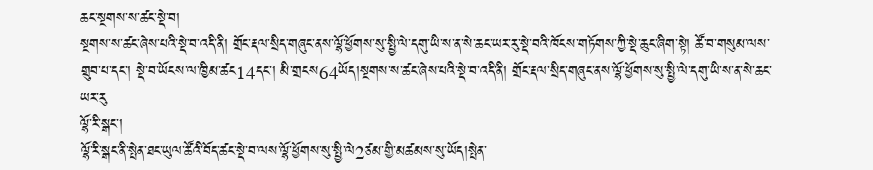ཆང་སྔགས་ས་ཚང་སྡེ་བ།
སྔགས་ས་ཚང་ཞེས་པའི་སྡེ་བ་འདི་ནི། གྲོང་རྡལ་སྲིད་གཞུང་ནས་ལྷོ་ཕྱོགས་སུ་སྤྱི་ལེ་དགུ་ཡི་ས་ན་སེ་ཆང་ཡར་རུ་སྡེ་བའི་ཁོངས་གཏོགས་ཀྱི་སྡེ་ཆུང་ཞིག་སྟེ། ཚོ་བ་གསུམ་ལས་གྲུབ་པ་དང་། སྡེ་བ་ཡོངས་ལ་ཁྱིམ་ཚང14དང་། མི་གྲངས64ཡོད།སྔགས་ས་ཚང་ཞེས་པའི་སྡེ་བ་འདི་ནི། གྲོང་རྡལ་སྲིད་གཞུང་ནས་ལྷོ་ཕྱོགས་སུ་སྤྱི་ལེ་དགུ་ཡི་ས་ན་སེ་ཆང་ཡར་རུ
ལྷོ་རི་སྒང་།
ལྷོ་རི་སྒང་ནི་སྤེན་ཐང་ཡུལ་ཚོའི་བོད་ཚང་སྡེ་བ་ལས་ལྷོ་ཕྱོགས་སུ་སྤྱི་ལེ2ཙམ་གྱི་མཚམས་སུ་ཡོད།སྤེན་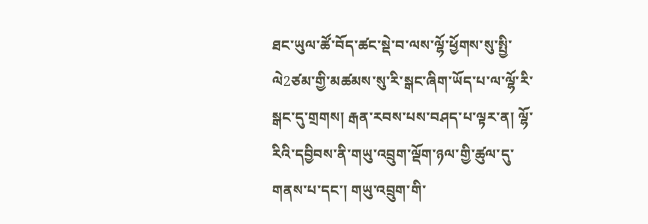ཐང་ཡུལ་ཚོ་བོད་ཚང་སྡེ་བ་ལས་ལྷོ་ཕྱོགས་སུ་སྤྱི་ལེ2ཙམ་གྱི་མཚམས་སུ་རི་སྒང་ཞིག་ཡོད་པ་ལ་ལྷོ་རི་སྒང་དུ་གྲགས། རྒན་རབས་པས་བཤད་པ་ལྟར་ན། ལྷོ་རིའི་དབྱིབས་ནི་གཡུ་འབྲུག་ལྡོག་ཉལ་གྱི་ཚུལ་དུ་གནས་པ་དང་། གཡུ་འབྲུག་གི་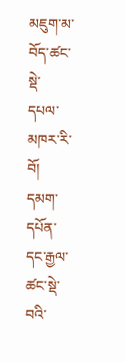མཇུག་མ་བོད་ཚང་སྡེ་
དཔལ་མཁར་རི་བོ།
དམག་དཔོན་དང་རྒྱལ་ཚང་སྡེ་བའི་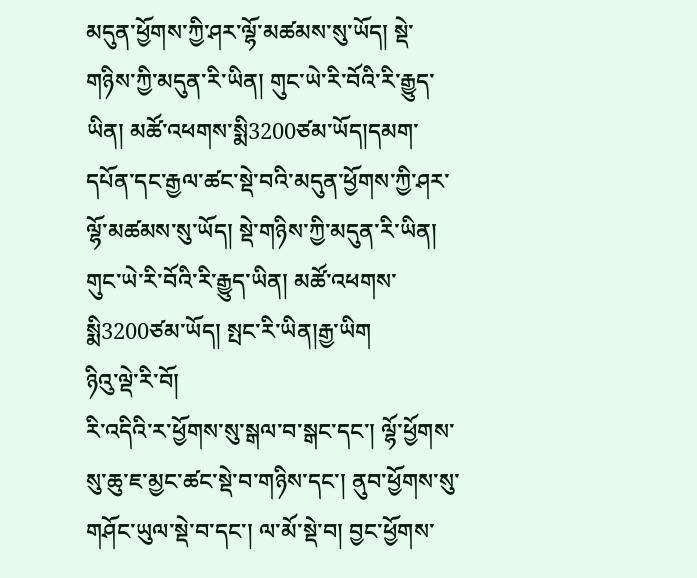མདུན་ཕྱོགས་ཀྱི་ཤར་ལྷོ་མཚམས་སུ་ཡོད། སྡེ་གཉིས་ཀྱི་མདུན་རི་ཡིན། གུང་ཡེ་རི་བོའི་རི་རྒྱུད་ཡིན། མཚོ་འཕགས་སྨི3200ཙམ་ཡོད།དམག་དཔོན་དང་རྒྱལ་ཚང་སྡེ་བའི་མདུན་ཕྱོགས་ཀྱི་ཤར་ལྷོ་མཚམས་སུ་ཡོད། སྡེ་གཉིས་ཀྱི་མདུན་རི་ཡིན། གུང་ཡེ་རི་བོའི་རི་རྒྱུད་ཡིན། མཚོ་འཕགས་སྨི3200ཙམ་ཡོད། སྤང་རི་ཡིན།རྒྱ་ཡིག
ཉིའུ་ལྡེ་རི་བོ།
རི་འདིའི་ར་ཕྱོགས་སུ་སྒལ་བ་སྒང་དང་། ལྷོ་ཕྱོགས་སུ་ཆུ་ཇ་མྱང་ཚང་སྡེ་བ་གཉིས་དང་། ནུབ་ཕྱོགས་སུ་གཤོང་ཡུལ་སྡེ་བ་དང་། ལ་མོ་སྡེ་བ། བྱང་ཕྱོགས་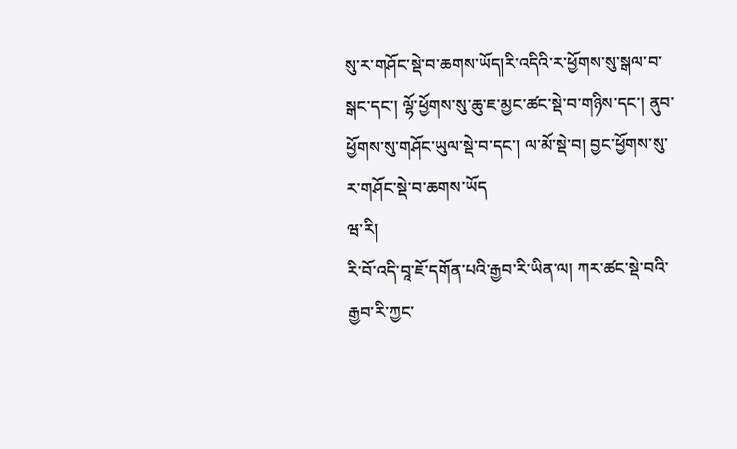སུ་ར་གཤོང་སྡེ་བ་ཆགས་ཡོད།རི་འདིའི་ར་ཕྱོགས་སུ་སྒལ་བ་སྒང་དང་། ལྷོ་ཕྱོགས་སུ་ཆུ་ཇ་མྱང་ཚང་སྡེ་བ་གཉིས་དང་། ནུབ་ཕྱོགས་སུ་གཤོང་ཡུལ་སྡེ་བ་དང་། ལ་མོ་སྡེ་བ། བྱང་ཕྱོགས་སུ་ར་གཤོང་སྡེ་བ་ཆགས་ཡོད
ཝ་རི།
རི་བོ་འདི་བཱ་ཇོ་དགོན་པའི་རྒྱབ་རི་ཡིན་ལ། ཀར་ཚང་སྡེ་བའི་རྒྱབ་རི་ཀྱང་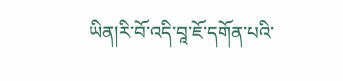ཡིན།རི་བོ་འདི་བཱ་ཇོ་དགོན་པའི་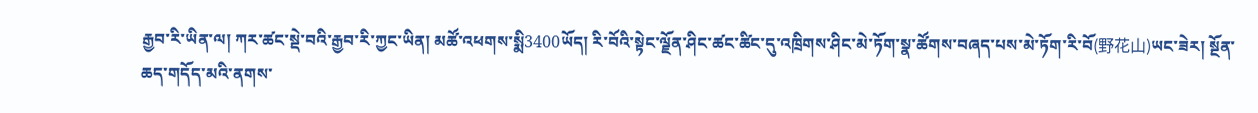རྒྱབ་རི་ཡིན་ལ། ཀར་ཚང་སྡེ་བའི་རྒྱབ་རི་ཀྱང་ཡིན། མཚོ་འཕགས་སྨི3400ཡོད། རི་བོའི་སྟེང་ལྗོན་ཤིང་ཚང་ཚིང་དུ་འཁྲིགས་ཤིང་མེ་ཏོག་སྣ་ཚོགས་བཞད་པས་མེ་ཏོག་རི་བོ(野花山)ཡང་ཟེར། སྔོན་ཆད་གདོད་མའི་ནགས་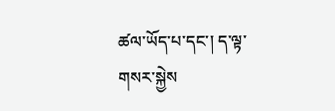ཚལ་ཡོད་པ་དང་། ད་ལྟ་གསར་སྐྱེས